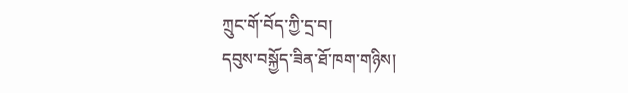ཀྲུང་གོ་བོད་ཀྱི་དྲ་བ།
དབུས་བསྐྱོད་ཟིན་ཐོ་ཁག་གཉིས།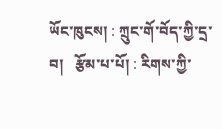ཡོང་ཁུངས། : ཀྲུང་གོ་བོད་ཀྱི་དྲ་བ།   རྩོམ་པ་པོ། : རིགས་ཀྱི་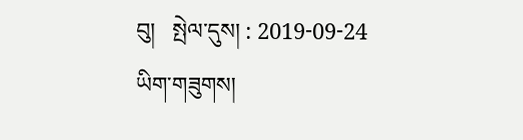བུ།   སྤེལ་དུས། : 2019-09-24
ཡིག་གཟུགས།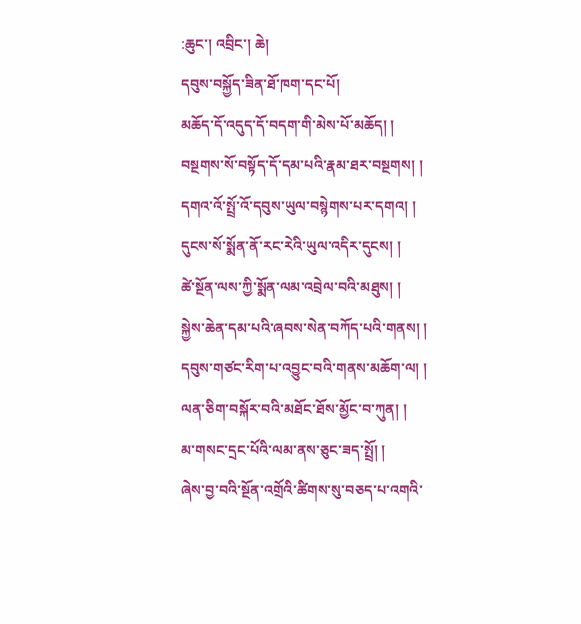:ཆུང་། འབྲིང་། ཆེ།
དབུས་བསྐྱོད་ཟིན་ཐོ་ཁག་དང་པོ།
མཆོད་དོ་འདུད་དོ་བདག་གི་མེས་པོ་མཆོད། །
བསྔགས་སོ་བསྟོད་དོ་དམ་པའི་རྣམ་ཐར་བསྔགས། །
དགའ་འོ་སྤྲོ་འོ་དབུས་ཡུལ་བསྙེགས་པར་དགའ། །
དུངས་སོ་སྨོན་ནོ་རང་རེའི་ཡུལ་འདིར་དུངས། །
ཚེ་སྔོན་ལས་ཀྱི་སྨོན་ལམ་འབྲེལ་བའི་མཐུས། །
སྐྱེས་ཆེན་དམ་པའི་ཞབས་སེན་བཀོད་པའི་གནས། །
དབུས་གཙང་རིག་པ་འབྱུང་བའི་གནས་མཆོག་ལ། །
ལན་ཅིག་བསྐོར་བའི་མཐོང་ཐོས་མྱོང་བ་ཀུན། །
མ་གསང་དྲང་པོའི་ལམ་ནས་ཅུང་ཟད་སྤྲོ། །
ཞེས་བྱ་བའི་སྔོན་འགྲོའི་ཚིགས་སུ་བཅད་པ་འགའི་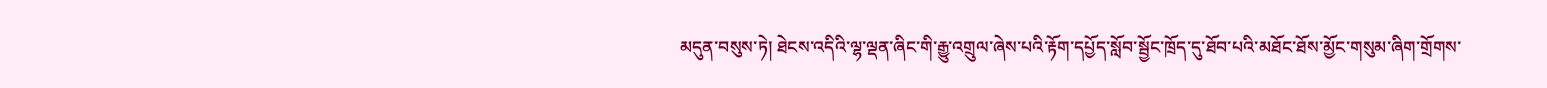མདུན་བསུས་ཏེ། ཐེངས་འདིའི་ལྷ་ལྡན་ཞིང་གི་རྒྱུ་འགྲུལ་ཞེས་པའི་རྟོག་དཔྱོད་སློབ་སྦྱོང་ཁྲོད་དུ་ཐོབ་པའི་མཐོང་ཐོས་མྱོང་གསུམ་ཞིག་གྲོགས་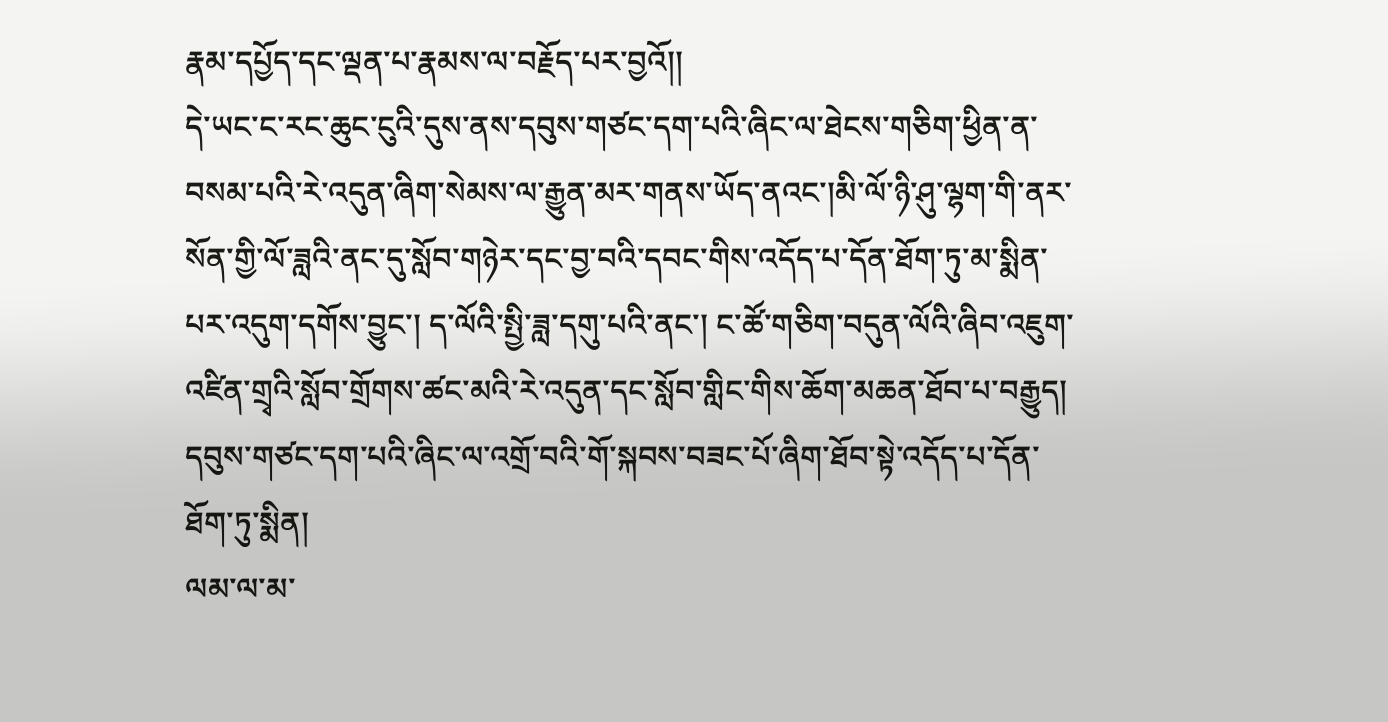རྣམ་དཔྱོད་དང་ལྡན་པ་རྣམས་ལ་བརྗོད་པར་བྱའོ།།
དེ་ཡང་ང་རང་ཆུང་ངུའི་དུས་ནས་དབུས་གཙང་དག་པའི་ཞིང་ལ་ཐེངས་གཅིག་ཕྱིན་ན་བསམ་པའི་རེ་འདུན་ཞིག་སེམས་ལ་རྒྱུན་མར་གནས་ཡོད་ནའང་།མི་ལོ་ཉི་ཤུ་ལྷག་གི་ནར་སོན་གྱི་ལོ་ཟླའི་ནང་དུ་སློབ་གཉེར་དང་བྱ་བའི་དབང་གིས་འདོད་པ་དོན་ཐོག་ཏུ་མ་སྨིན་པར་འདུག་དགོས་བྱུང་། ད་ལོའི་སྤྱི་ཟླ་དགུ་པའི་ནང་། ང་ཚོ་གཅིག་བདུན་ལོའི་ཞིབ་འཇུག་འཛིན་གྲྭའི་སློབ་གྲོགས་ཚང་མའི་རེ་འདུན་དང་སློབ་གླིང་གིས་ཆོག་མཆན་ཐོབ་པ་བརྒྱུད། དབུས་གཙང་དག་པའི་ཞིང་ལ་འགྲོ་བའི་གོ་སྐབས་བཟང་པོ་ཞིག་ཐོབ་སྟེ་འདོད་པ་དོན་ཐོག་ཏུ་སྨིན།
ལམ་ལ་མ་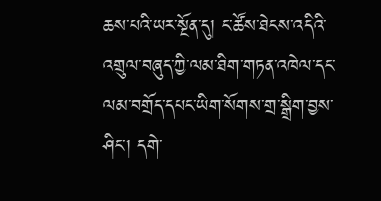ཆས་པའི་ཡར་སྔོན་དུ། ང་ཚོས་ཐེངས་འདིའི་འགྲུལ་བཞུད་ཀྱི་ལམ་ཐིག་གཏན་འཁེལ་དང་ལམ་བགྲོད་དཔང་ཡིག་སོགས་གྲ་སྒྲིག་བྱས་ཤིང་། དགེ་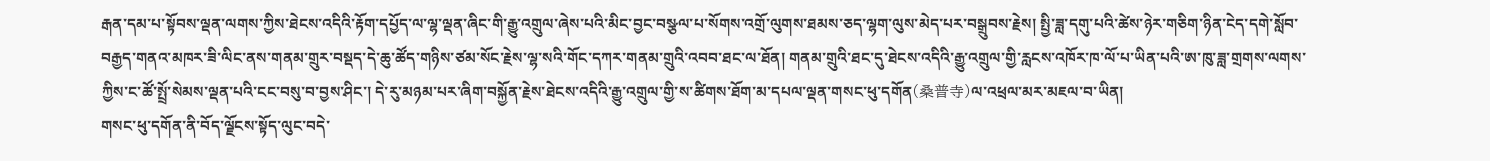རྒན་དམ་པ་སྟོབས་ལྡན་ལགས་ཀྱིས་ཐེངས་འདིའི་རྟོག་དཔྱོད་ལ་ལྷ་ལྡན་ཞིང་གི་རྒྱུ་འགྲུལ་ཞེས་པའི་མིང་བྱང་བསྩལ་པ་སོགས་འགྲོ་ལུགས་ཐམས་ཅད་ལྷག་ལུས་མེད་པར་བསྒྲུབས་རྗེས། སྤྱི་ཟླ་དགུ་པའི་ཚེས་ཉེར་གཅིག་ཉིན་ངེད་དགེ་སློབ་བརྒྱད་གནའ་མཁར་ཟི་ལིང་ནས་གནམ་གྲུར་བསྡད་དེ་ཆུ་ཚོད་གཉིས་ཙམ་སོང་རྗེས་ལྷ་སའི་གོང་དཀར་གནམ་གྲུའི་འབབ་ཐང་ལ་ཐོན། གནམ་གྲུའི་ཐང་དུ་ཐེངས་འདིའི་རྒྱུ་འགྲུལ་གྱི་རླངས་འཁོར་ཁ་ལོ་པ་ཡིན་པའི་ཨ་ཁུ་ཟླ་གྲགས་ལགས་ཀྱིས་ང་ཚོ་སྤྲོ་སེམས་ལྡན་པའི་ངང་བསུ་བ་བྱས་ཤིང་། དེ་རུ་མཉམ་པར་ཞིག་བསྐྱོན་རྗེས་ཐེངས་འདིའི་རྒྱུ་འགྲུལ་གྱི་ས་ཚིགས་ཐོག་མ་དཔལ་ལྡན་གསང་ཕུ་དགོན(桑普寺)ལ་འཕྲལ་མར་མཇལ་བ་ཡིན།
གསང་ཕུ་དགོན་ནི་བོད་ལྗོངས་སྟོད་ལུང་བདེ་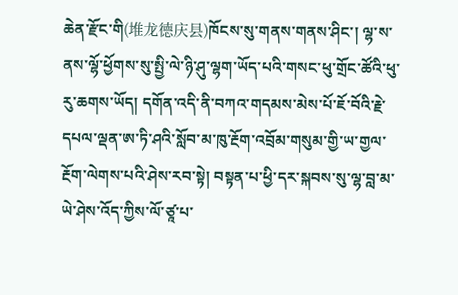ཆེན་རྫོང་གི(堆龙德庆县)ཁོངས་སུ་གནས་གནས་ཤིང་། ལྷ་ས་ནས་ལྷོ་ཕྱོགས་སུ་སྤྱི་ལེ་ཉི་ཤུ་ལྷག་ཡོད་པའི་གསང་ཕུ་གྲོང་ཚོའི་ཕུ་རུ་ཆགས་ཡོད། དགོན་འདི་ནི་བཀའ་གདམས་མེས་པོ་ཇོ་བོའི་རྗེ་དཔལ་ལྡན་ཨ་ཏི་ཤའི་སློབ་མ་ཁུ་རྔོག་འབྲོམ་གསུམ་གྱི་ཡ་གྱལ་རྔོག་ལེགས་པའི་ཤེས་རབ་སྟེ། བསྟན་པ་ཕྱི་དར་སྐབས་སུ་ལྷ་བླ་མ་ཡེ་ཤེས་འོད་ཀྱིས་ལོ་ཙཱ་པ་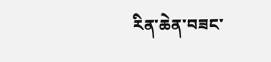རིན་ཆེན་བཟང་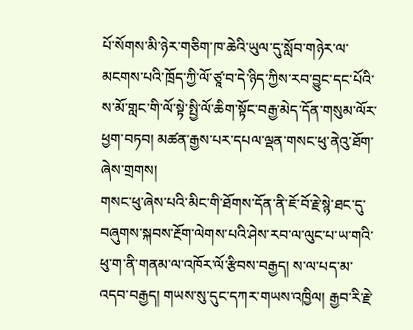པོ་སོགས་མི་ཉེར་གཅིག་ཁ་ཆེའི་ཡུལ་དུ་སློབ་གཉེར་ལ་མངགས་པའི་ཁྲོད་ཀྱི་ལོ་ཙཱ་བ་དེ་ཉིད་ཀྱིས་རབ་བྱུང་དང་པོའི་ས་མོ་གླང་གི་ལོ་སྟེ་སྤྱི་ལོ་ཆིག་སྟོང་བརྒྱ་མེད་དོན་གསུམ་ལོར་ཕྱག་བཏབ། མཚན་རྒྱས་པར་དཔལ་ལྡན་གསང་ཕུ་ནེའུ་ཐོག་ཞེས་གྲགས།
གསང་ཕུ་ཞེས་པའི་མིང་གི་ཐོགས་དོན་ནི་ཇོ་བོ་རྗེ་སྙེ་ཐང་དུ་བཞུགས་སྐབས་རྔོག་ལེགས་པའི་ཤེས་རབ་ལ་ལུང་པ་ཡ་གའི་ཕུ་ག་ནི་གནམ་ལ་འཁོར་ལོ་རྩིབས་བརྒྱད། ས་ལ་པད་མ་འདབ་བརྒྱད། གཡས་སུ་དུང་དཀར་གཡས་འཁྱིལ། རྒྱབ་རི་རྗེ་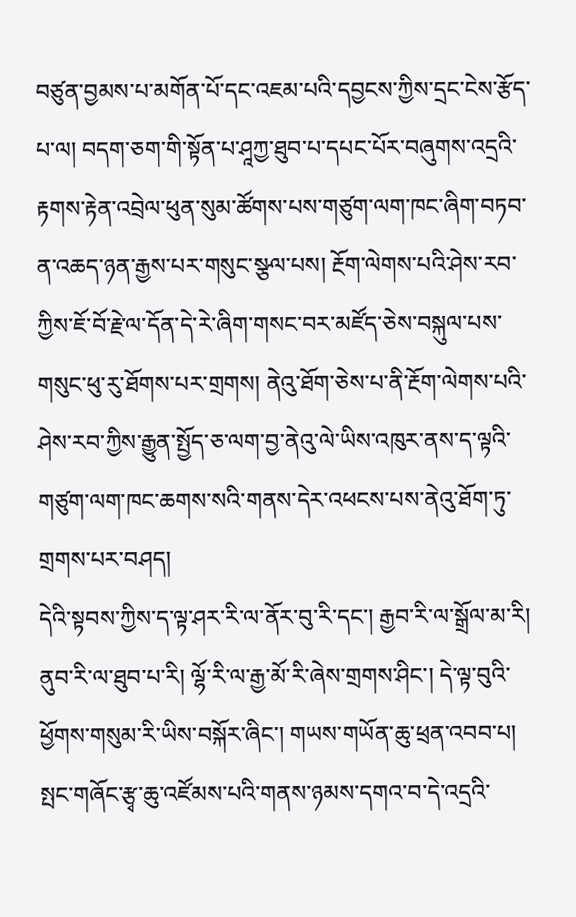བཙུན་བྱམས་པ་མགོན་པོ་དང་འཇམ་པའི་དབྱངས་ཀྱིས་དྲང་ངེས་རྩོད་པ་ལ། བདག་ཅག་གི་སྟོན་པ་ཤཱཀྱ་ཐུབ་པ་དཔང་པོར་བཞུགས་འདྲའི་རྟགས་རྟེན་འབྲེལ་ཕུན་སུམ་ཚོགས་པས་གཙུག་ལག་ཁང་ཞིག་བཏབ་ན་འཆད་ཉན་རྒྱས་པར་གསུང་སྩལ་པས། རྔོག་ལེགས་པའི་ཤེས་རབ་ཀྱིས་ཇོ་བོ་རྗེ་ལ་དོན་དེ་རེ་ཞིག་གསང་བར་མཛོད་ཅེས་བསྐུལ་པས་གསུང་ཕུ་རུ་ཐོགས་པར་གྲགས། ནེའུ་ཐོག་ཅེས་པ་ནི་རྔོག་ལེགས་པའི་ཤེས་རབ་ཀྱིས་རྒྱུན་སྤྱོད་ཅ་ལག་བྱ་ནེའུ་ལེ་ཡིས་འཁུར་ནས་ད་ལྟའི་གཙུག་ལག་ཁང་ཆགས་སའི་གནས་དེར་འཕངས་པས་ནེའུ་ཐོག་ཏུ་གྲགས་པར་བཤད།
དེའི་སྟབས་ཀྱིས་ད་ལྟ་ཤར་རི་ལ་ནོར་བུ་རི་དང་། རྒྱབ་རི་ལ་སྒྲོལ་མ་རི། ནུབ་རི་ལ་ཐུབ་པ་རི། ལྷོ་རི་ལ་རྒྱ་མོ་རི་ཞེས་གྲགས་ཤིང་། དེ་ལྟ་བུའི་ཕྱོགས་གསུམ་རི་ཡིས་བསྐོར་ཞིང་། གཡས་གཡོན་ཆུ་ཕྲན་འབབ་པ། སྤང་གཞོང་རྩྭ་ཆུ་འཛོམས་པའི་གནས་ཉམས་དགའ་བ་དེ་འདྲའི་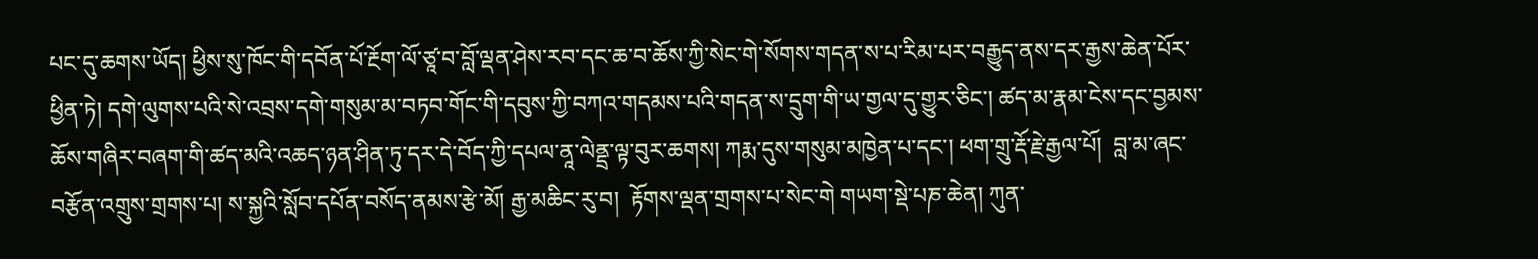པང་དུ་ཆགས་ཡོད། ཕྱིས་སུ་ཁོང་གི་དབོན་པོ་རྔོག་ལོ་ཙཱ་བ་བློ་ལྡན་ཤེས་རབ་དང་ཆ་བ་ཆོས་ཀྱི་སེང་གེ་སོགས་གདན་ས་པ་རིམ་པར་བརྒྱུད་ནས་དར་རྒྱས་ཆེན་པོར་ཕྱིན་ཏེ། དགེ་ལུགས་པའི་སེ་འབྲས་དགེ་གསུམ་མ་བཏབ་གོང་གི་དབུས་ཀྱི་བཀའ་གདམས་པའི་གདན་ས་དྲུག་གི་ཡ་གྱལ་དུ་གྱུར་ཅིང་། ཚད་མ་རྣམ་ངེས་དང་བྱམས་ཆོས་གཞིར་བཞག་གི་ཚད་མའི་འཆད་ཉན་ཤིན་ཏུ་དར་དེ་བོད་ཀྱི་དཔལ་ནཱ་ལེནྡྲ་ལྟ་བུར་ཆགས། ཀརྨ་དུས་གསུམ་མཁྱེན་པ་དང་། ཕག་གྲུ་རྡོ་རྗེ་རྒྱལ་པོ།  བླ་མ་ཞང་བརྩོན་འགྲུས་གྲགས་པ། ས་སྐྱའི་སློབ་དཔོན་བསོད་ནམས་རྩེ་མོ། རྒྱ་མཆིང་རུ་བ།  རྟོགས་ལྡན་གྲགས་པ་སེང་གེ གཡག་སྡེ་པཎ་ཆེན། ཀུན་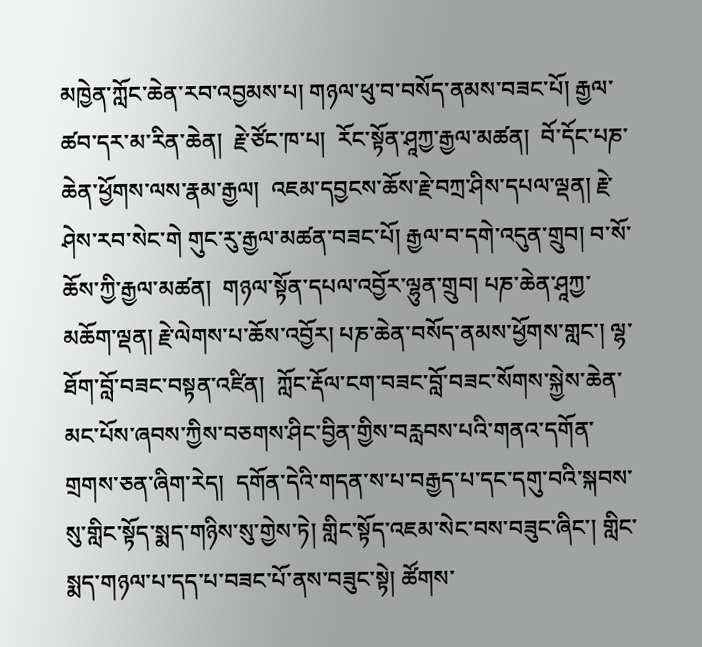མཁྱེན་ཀློང་ཆེན་རབ་འབྱམས་པ། གཉལ་ཕུ་བ་བསོད་ནམས་བཟང་པོ། རྒྱལ་ཚབ་དར་མ་རིན་ཆེན།  རྗེ་ཙོང་ཁ་པ།  རོང་སྟོན་ཤཱཀྱ་རྒྱལ་མཚན།  བོ་དོང་པཎ་ཆེན་ཕྱོགས་ལས་རྣམ་རྒྱལ།  འཇམ་དབྱངས་ཆོས་རྗེ་བཀྲ་ཤིས་དཔལ་ལྡན། རྗེ་ཤེས་རབ་སེང་གེ གུང་རུ་རྒྱལ་མཚན་བཟང་པོ། རྒྱལ་བ་དགེ་འདུན་གྲུབ། བ་སོ་ཆོས་ཀྱི་རྒྱལ་མཚན།  གཉལ་སྟོན་དཔལ་འབྱོར་ལྷུན་གྲུབ། པཎ་ཆེན་ཤཱཀྱ་མཆོག་ལྡན། རྗེ་ལེགས་པ་ཆོས་འབྱོར། པཎ་ཆེན་བསོད་ནམས་ཕྱོགས་གླང་། ལྷ་ཐོག་བློ་བཟང་བསྟན་འཛིན།  ཀློང་རྡོལ་ངག་བཟང་བློ་བཟང་སོགས་སྐྱེས་ཆེན་མང་པོས་ཞབས་ཀྱིས་བཅགས་ཤིང་བྱིན་གྱིས་བརླབས་པའི་གནའ་དགོན་གྲགས་ཅན་ཞིག་རེད།  དགོན་དེའི་གདན་ས་པ་བརྒྱད་པ་དང་དགུ་བའི་སྐབས་སུ་གླིང་སྟོད་སྨད་གཉིས་སུ་གྱེས་ཏེ། གླིང་སྟོད་འཇམ་སེང་བས་བཟུང་ཞིང་། གླིང་སྨད་གཉལ་པ་དད་པ་བཟང་པོ་ནས་བཟུང་སྟེ། ཚོགས་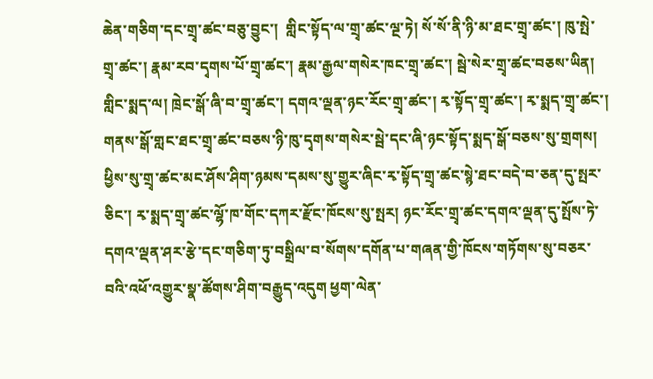ཆེན་གཅིག་དང་གྲྭ་ཚང་བཅུ་བྱུང་།  གླིང་སྟོད་ལ་གྲྭ་ཚང་ལྔ་ཏེ། སོ་སོ་ནི་ཉི་མ་ཐང་གྲྭ་ཚང་། ཁུ་སྤེ་གྲྭ་ཚང་། རྣམ་རབ་དྭགས་པོ་གྲྭ་ཚང་། རྣམ་རྒྱལ་གསེར་ཁང་གྲྭ་ཚང་། སྦེ་སེར་གྲྭ་ཚང་བཅས་ཡིན། གླིང་སྨད་ལ། ཁྲེང་སྒོ་ཞི་བ་གྲྭ་ཚང་། དགའ་ལྡན་ཉང་རོང་གྲྭ་ཚང་། རྭ་སྟོད་གྲྭ་ཚང་། རྭ་སྨད་གྲྭ་ཚང་། གནས་སྒོ་གླང་ཐང་གྲྭ་ཚང་བཅས་ཉི་ཁུ་དྭགས་གསེར་སྦེ་དང་ཞི་ཉང་སྟོད་སྨད་སྒོ་བཅས་སུ་གྲགས། ཕྱིས་སུ་གྲྭ་ཚང་མང་ཤོས་ཤིག་ཉམས་དམས་སུ་གྱུར་ཞིང་རྭ་སྟོད་གྲྭ་ཚང་སྙེ་ཐང་བདེ་བ་ཅན་དུ་སྤར་ཅིང་། རྭ་སྨད་གྲྭ་ཚང་ལྷོ་ཁ་གོང་དཀར་རྫོང་ཁོངས་སུ་སྤར། ཉང་རོང་གྲྭ་ཚང་དགའ་ལྡན་དུ་སྤོས་ཏེ་དགའ་ལྡན་ཤར་རྩེ་དང་གཅིག་ཏུ་བསྒྲིལ་བ་སོགས་དགོན་པ་གཞན་གྱི་ཁོངས་གཏོགས་སུ་བཅར་བའི་འཕོ་འགྱུར་སྣ་ཚོགས་ཤིག་བརྒྱུད་འདུག ཕྱག་ལེན་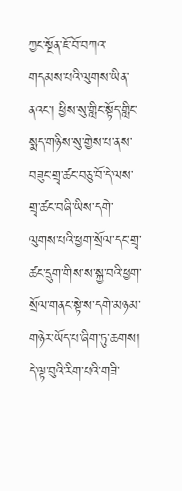ཀྱང་སྔོན་ཇོ་བོ་བཀའ་གདམས་པའི་ལུགས་ཡིན་ནའང་། ཕྱིས་སུ་གླིང་སྟོད་གླིང་སྨད་གཉིས་སུ་གྱེས་པ་ནས་བཟུང་གྲྭ་ཚང་བཅུ་བོ་དེ་ལས་གྲྭ་ཚང་བཞི་ཡིས་དགེ་ལུགས་པའི་ཕྱག་སྲོལ་དང་གྲྭ་ཚང་དྲུག་གིས་ས་སྐྱ་བའི་ཕྱག་སྲོལ་གནང་སྟེ་ས་དགེ་མཉམ་གཉེར་ཡོད་པ་ཞིག་ཏུ་ཆགས། དེ་ལྟ་བུའི་རིག་པའི་གཟི་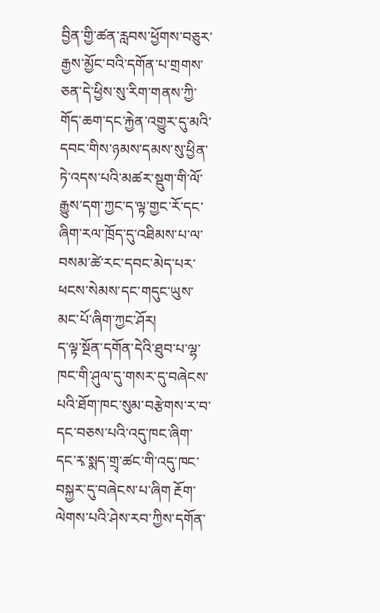བྱིན་གྱི་ཚན་རླབས་ཕྱོགས་བཅུར་རྒྱས་མྱོང་བའི་དགོན་པ་གྲགས་ཅན་དེ་ཕྱིས་སུ་རིག་གནས་ཀྱི་གོད་ཆག་དང་རྐྱེན་འགྱུར་དུ་མའི་དབང་གིས་ཉམས་དམས་སུ་ཕྱིན་ཏེ་འདས་པའི་མཚར་སྡུག་གི་ལོ་རྒྱུས་དག་ཀྱང་ད་ལྟ་གྱང་རོ་དང་ཞིག་རལ་ཁྲོད་དུ་འཐིམས་པ་ལ་བསམ་ཚེ་རང་དབང་མེད་པར་ཕངས་སེམས་དང་གདུང་ཡུས་མང་པོ་ཞིག་ཀྱང་ཤོར།
ད་ལྟ་སྔོན་དགོན་དེའི་ཐུབ་པ་ལྷ་ཁང་གི་ཤུལ་དུ་གསར་དུ་བཞེངས་པའི་ཐོག་ཁང་སུམ་བརྩེགས་ར་བ་དང་བཅས་པའི་འདུ་ཁང་ཞིག་དང་རྭ་སྨད་གྲྭ་ཚང་གི་འདུ་ཁང་བསྐྱར་དུ་བཞེངས་པ་ཞིག རྔོག་ལེགས་པའི་ཤེས་རབ་ཀྱིས་དགོན་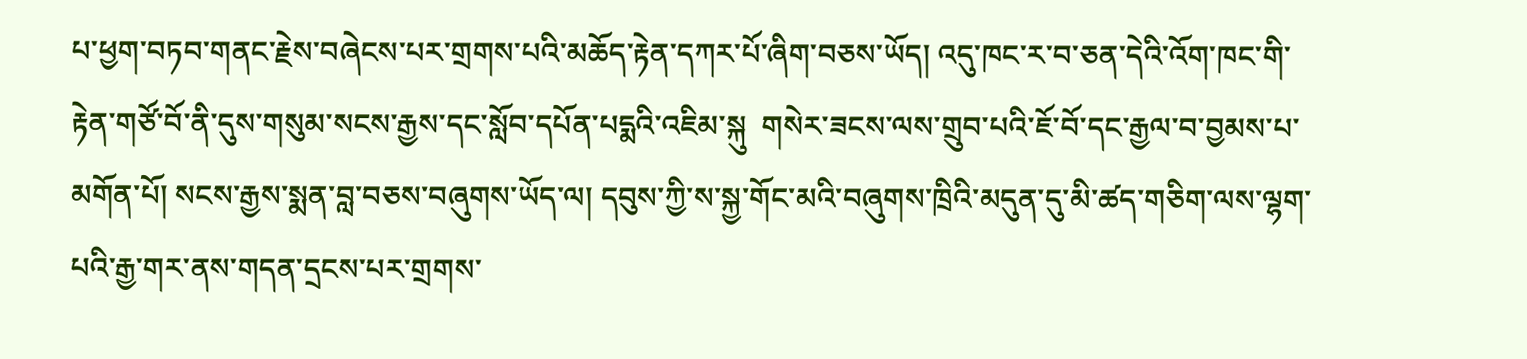པ་ཕྱག་བཏབ་གནང་རྗེས་བཞེངས་པར་གྲགས་པའི་མཆོད་རྟེན་དཀར་པོ་ཞིག་བཅས་ཡོད། འདུ་ཁང་ར་བ་ཅན་དེའི་འོག་ཁང་གི་རྟེན་གཙོ་བོ་ནི་དུས་གསུམ་སངས་རྒྱས་དང་སློབ་དཔོན་པདྨའི་འཇིམ་སྐུ  གསེར་ཟངས་ལས་གྲུབ་པའི་ཇོ་བོ་དང་རྒྱལ་བ་བྱམས་པ་མགོན་པོ། སངས་རྒྱས་སྨན་བླ་བཅས་བཞུགས་ཡོད་ལ། དབུས་ཀྱི་ས་སྐྱ་གོང་མའི་བཞུགས་ཁྲིའི་མདུན་དུ་མི་ཚད་གཅིག་ལས་ལྷག་པའི་རྒྱ་གར་ནས་གདན་དྲངས་པར་གྲགས་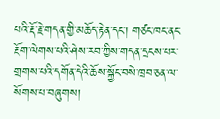པའི་རྡོ་རྗེ་གདན་གྱི་མཆོད་རྟེན་དང་། གཙང་ཁང་ནང་རྔོག་ལེགས་པའི་ཤེས་རབ་ཀྱིས་གདན་དྲངས་པར་གྲགས་པའི་དགོན་དེའི་ཆོས་སྐྱོང་བསེ་ཁྲབ་ཅན་ལ་སོགས་པ་བཞུགས།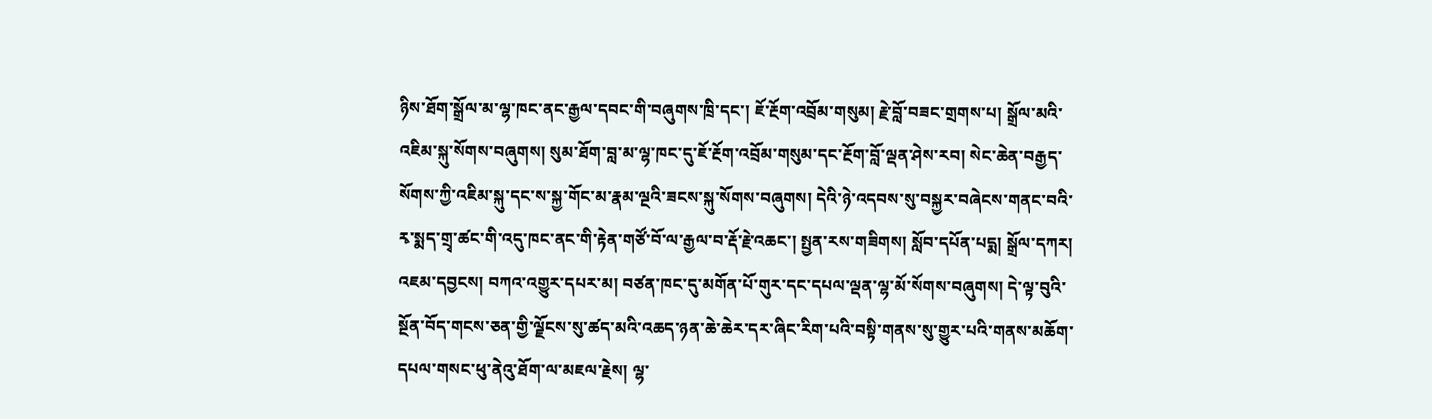ཉིས་ཐོག་སྒྲོལ་མ་ལྷ་ཁང་ནང་རྒྱལ་དབང་གི་བཞུགས་ཁྲི་དང་། ཇོ་རྔོག་འབྲོམ་གསུམ། རྗེ་བློ་བཟང་གྲགས་པ། སྒྲོལ་མའི་འཇིམ་སྐུ་སོགས་བཞུགས། སུམ་ཐོག་བླ་མ་ལྷ་ཁང་དུ་ཇོ་རྔོག་འབྲོམ་གསུམ་དང་རྔོག་བློ་ལྡན་ཤེས་རབ། སེང་ཆེན་བརྒྱད་སོགས་ཀྱི་འཇིམ་སྐུ་དང་ས་སྐྱ་གོང་མ་རྣམ་ལྔའི་ཟངས་སྐུ་སོགས་བཞུགས། དེའི་ཉེ་འདབས་སུ་བསྐྱར་བཞེངས་གནང་བའི་རྭ་སྨད་གྲྭ་ཚང་གི་འདུ་ཁང་ནང་གི་རྟེན་གཙོ་བོ་ལ་རྒྱལ་བ་རྡོ་རྗེ་འཆང་། སྤྱན་རས་གཟིགས། སློབ་དཔོན་པདྨ། སྒྲོལ་དཀར། འཇམ་དབྱངས། བཀའ་འགྱུར་དཔར་མ། བཙན་ཁང་དུ་མགོན་པོ་གུར་དང་དཔལ་ལྡན་ལྷ་མོ་སོགས་བཞུགས། དེ་ལྟ་བུའི་སྔོན་བོད་གངས་ཅན་གྱི་ལྗོངས་སུ་ཚད་མའི་འཆད་ཉན་ཆེ་ཆེར་དར་ཞིང་རིག་པའི་བསྟི་གནས་སུ་གྱུར་པའི་གནས་མཆོག་དཔལ་གསང་ཕུ་ནེའུ་ཐོག་ལ་མཇལ་རྗེས། ལྷ་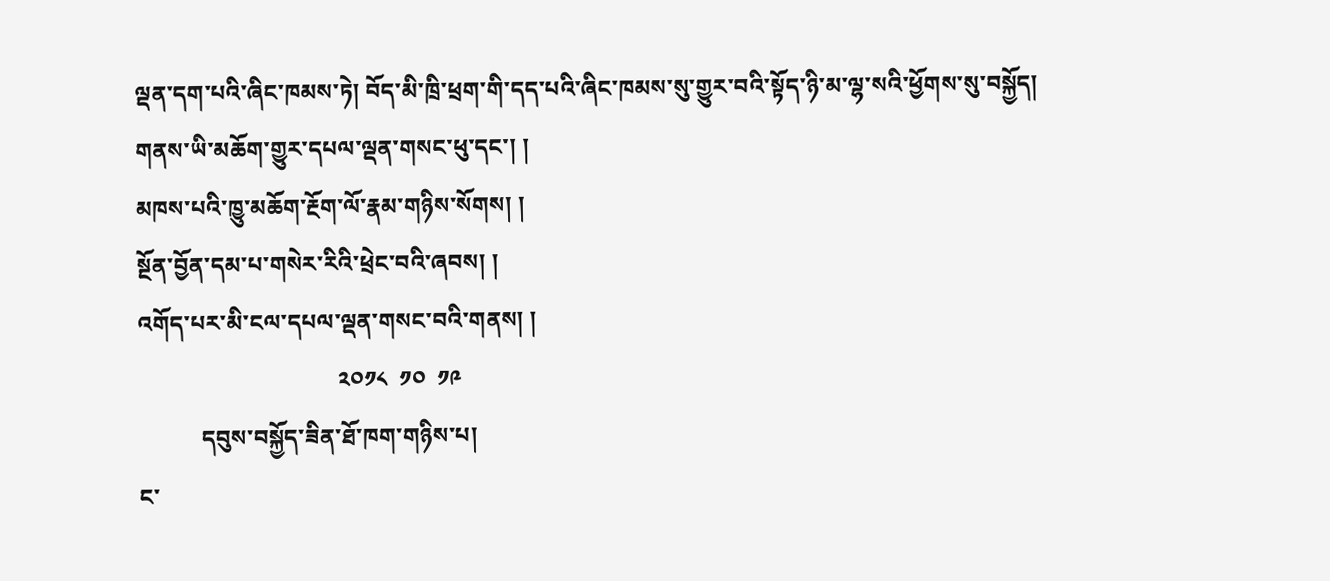ལྡན་དག་པའི་ཞིང་ཁམས་ཏེ། བོད་མི་ཁྲི་ཕྲག་གི་དད་པའི་ཞིང་ཁམས་སུ་གྱུར་བའི་སྟོད་ཉི་མ་ལྷ་སའི་ཕྱོགས་སུ་བསྐྱོད།
གནས་ཡི་མཆོག་གྱུར་དཔལ་ལྡན་གསང་ཕུ་དང་། །
མཁས་པའི་ཁྱུ་མཆོག་རྔོག་ལོ་རྣམ་གཉིས་སོགས། །
སྔོན་བྱོན་དམ་པ་གསེར་རིའི་ཕྲེང་བའི་ཞབས། །
འགོད་པར་མི་ངལ་དཔལ་ལྡན་གསང་བའི་གནས། །
                                   ༢༠༡༨  ༡༠  ༡༩
           དབུས་བསྐྱོད་ཟིན་ཐོ་ཁག་གཉིས་པ།
ང་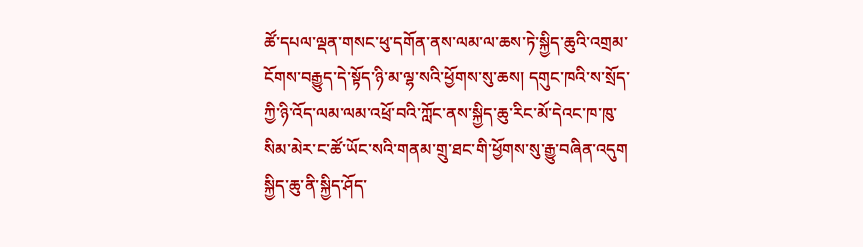ཚོ་དཔལ་ལྡན་གསང་ཕུ་དགོན་ནས་ལམ་ལ་ཆས་ཏེ་སྐྱིད་ཆུའི་འགྲམ་ངོགས་བརྒྱུད་དེ་སྟོད་ཉི་མ་ལྷ་སའི་ཕྱོགས་སུ་ཆས། དགུང་ཁའི་ས་སྲོད་ཀྱི་ཉི་འོད་ལམ་ལམ་འཕྲོ་བའི་ཀློང་ནས་སྐྱིད་ཆུ་རིང་མོ་དེའང་ཁ་ཁུ་སིམ་མེར་ང་ཚོ་ཡོང་སའི་གནམ་གྲུ་ཐང་གི་ཕྱོགས་སུ་རྒྱུ་བཞིན་འདུག སྐྱིད་ཆུ་ནི་སྐྱིད་ཤོད་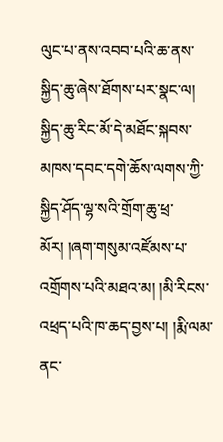ལུང་པ་ནས་འབབ་པའི་ཆ་ནས་སྐྱིད་ཆུ་ཞེས་ཐོགས་པར་སྣང་ལ། སྐྱིད་ཆུ་རིང་མོ་དེ་མཐོང་སྐབས་མཁས་དབང་དགེ་ཆོས་ལགས་ཀྱི་སྐྱིད་ཤོད་ལྷ་སའི་གྲོག་ཆུ་ཕྲ་མོར། །ཞག་གསུམ་འཛོམས་པ་འགྲོགས་པའི་མཐའ་མ། །མི་རིངས་འཕྲད་པའི་ཁ་ཆད་བྱས་པ། །རྨི་ལམ་ནང་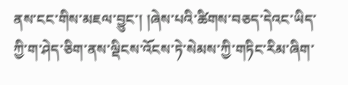ནས་ངང་གིས་མཇལ་བྱུང་། །ཞེས་པའི་ཚིགས་བཅད་དེའང་ཡིད་ཀྱི་ག་ཤེད་ཅིག་ནས་ལྡིངས་འོངས་ཏེ་སེམས་ཀྱི་གཏིང་རིམ་ཞིག་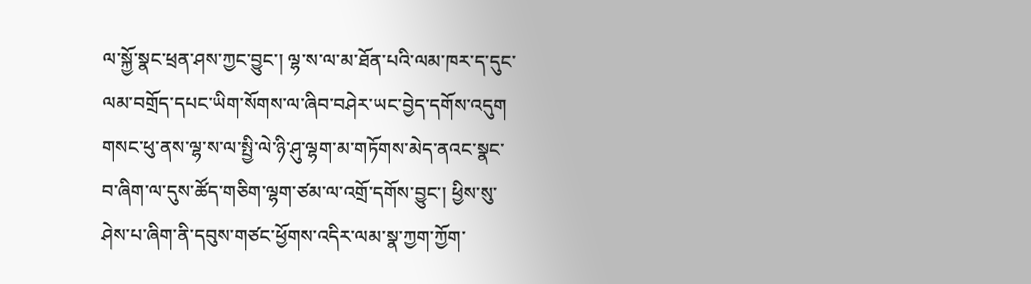ལ་སྐྱོ་སྣང་ཕྲན་ཤས་ཀྱང་བྱུང་། ལྷ་ས་ལ་མ་ཐོན་པའི་ལམ་ཁར་ད་དུང་ལམ་བགྲོད་དཔང་ཡིག་སོགས་ལ་ཞིབ་བཤེར་ཡང་བྱེད་དགོས་འདུག གསང་ཕུ་ནས་ལྷ་ས་ལ་སྤྱི་ལེ་ཉི་ཤུ་ལྷག་མ་གཏོགས་མེད་ནའང་སྣང་བ་ཞིག་ལ་དུས་ཚོད་གཅིག་ལྷག་ཙམ་ལ་འགྲོ་དགོས་བྱུང་། ཕྱིས་སུ་ཤེས་པ་ཞིག་ནི་དབུས་གཙང་ཕྱོགས་འདིར་ལམ་སྣ་ཀྱག་ཀྱོག་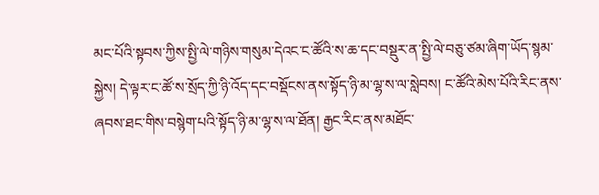མང་པོའི་སྟབས་ཀྱིས་སྤྱི་ལེ་གཉིས་གསུམ་དེའང་ང་ཚོའི་ས་ཆ་དང་བསྡུར་ན་སྤྱི་ལེ་བཅུ་ཙམ་ཞིག་ཡོད་སྙམ་སྐྱེས། དེ་ལྟར་ང་ཚོ་ས་སྲོད་ཀྱི་ཉི་འོད་དང་བསྡོངས་ནས་སྟོད་ཉི་མ་ལྷ་ས་ལ་སླེབས། ང་ཚོའི་མེས་པོའི་རིང་ནས་ཞབས་ཐང་གིས་བསྙེག་པའི་སྟོད་ཉི་མ་ལྷ་ས་ལ་ཐོན། རྒྱང་རིང་ནས་མཐོང་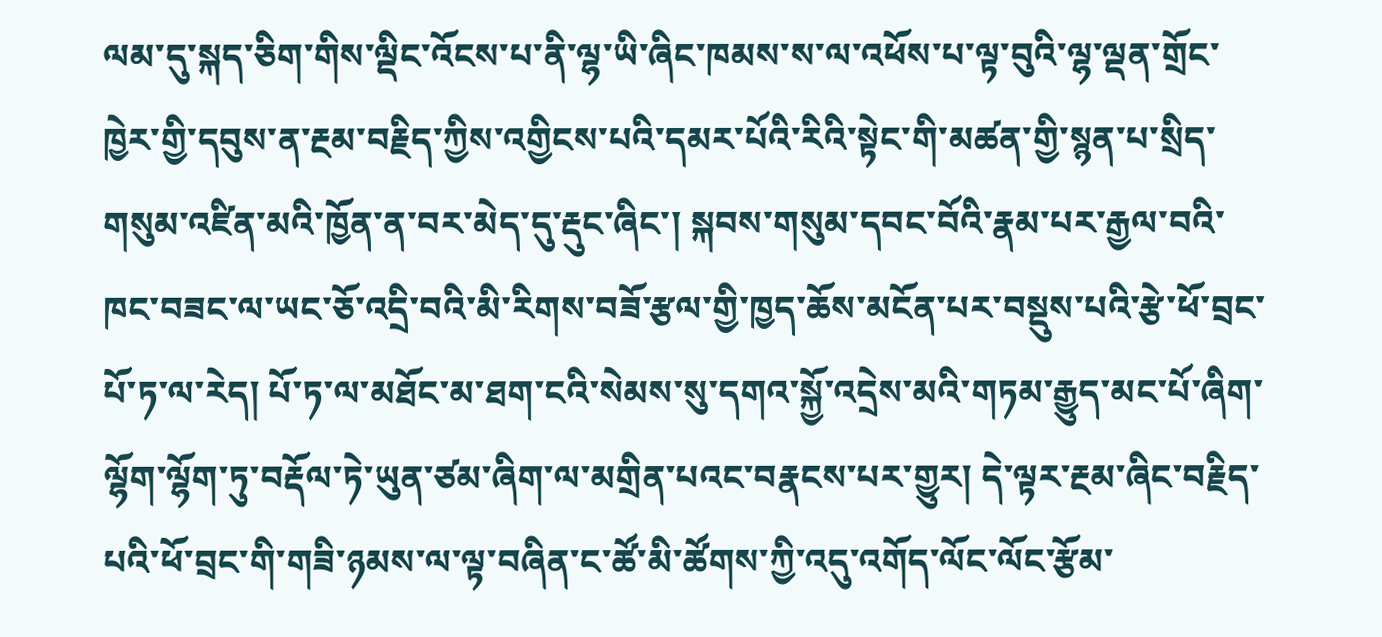ལམ་དུ་སྐད་ཅིག་གིས་ལྡིང་འོངས་པ་ནི་ལྷ་ཡི་ཞིང་ཁམས་ས་ལ་འཕོས་པ་ལྟ་བུའི་ལྷ་ལྡན་གྲོང་ཁྱེར་གྱི་དབུས་ན་རྔམ་བརྗིད་ཀྱིས་འགྱིངས་པའི་དམར་པོའི་རིའི་སྟེང་གི་མཚན་གྱི་སྙན་པ་སྲིད་གསུམ་འཛིན་མའི་ཁྱོན་ན་བར་མེད་དུ་རྡུང་ཞིང་། སྐབས་གསུམ་དབང་བོའི་རྣམ་པར་རྒྱལ་བའི་ཁང་བཟང་ལ་ཡང་ཅོ་འདྲི་བའི་མི་རིགས་བཟོ་རྩལ་གྱི་ཁྱད་ཆོས་མངོན་པར་བསྡུས་པའི་རྩེ་ཕོ་བྲང་པོ་ཏ་ལ་རེད། པོ་ཏ་ལ་མཐོང་མ་ཐག་ངའི་སེམས་སུ་དགའ་སྐྱོ་འདྲེས་མའི་གཏམ་རྒྱུད་མང་པོ་ཞིག་ལྷོག་ལྷོག་ཏུ་བརྡོལ་ཏེ་ཡུན་ཙམ་ཞིག་ལ་མགྲིན་པའང་བརྣངས་པར་གྱུར། དེ་ལྟར་རྔམ་ཞིང་བརྗིད་པའི་ཕོ་བྲང་གི་གཟི་ཉམས་ལ་ལྟ་བཞིན་ང་ཚོ་མི་ཚོགས་ཀྱི་འདུ་འགོད་ལོང་ལོང་རྩོམ་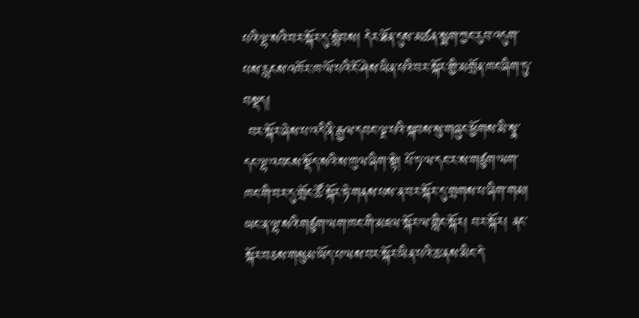པའི་ལྷ་སའི་བར་སྐོར་དུ་སླེབས། དེར་ཐོན་དུས་མཚན་སྨག་ཀྱང་རུབ་འདུག་པས་རླངས་འཁོར་ཁ་ལོ་པའི་ངོ་ཤེས་ཡིན་པའི་བར་སྐོར་གྱི་མགྲོན་ཁང་ཞིག་ཏུ་བསྡད།
 བར་སྐོར་ཞེས་པ་འདི་ནི་རྒྱལ་དབང་ལྔ་པའི་སྐབས་སུ་གཞུང་ཕྱོགས་མི་སྣ་དང་ལྷ་འབངས་སྡོད་སའི་ས་ཁུལ་ཞིག་སྟེ། པོ་ཏ་ལ་དང་ར་ས་གཙུག་ལག་ཁང་གི་བར་དུ་གྲོང་ཚོ་སྐོར་ཏེ་གནས་པས་ན་བར་སྐོར་དུ་གྲགས་པ་ཞིག་གམ། ཡང་ན་ལྷ་སའི་གཙུག་ལག་ཁང་གི་མཇལ་སྐོར་ལ་གླིང་སྐོར། བར་སྐོར། ནང་སྐོར་བཅས་གསུམ་ཡོད་པ་ལས་བར་སྐོར་ཡིན་པའི་ཆ་ནས་མིང་དེ་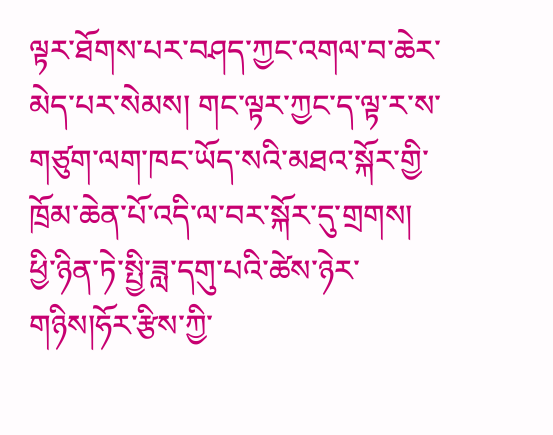ལྟར་ཐོགས་པར་བཤད་ཀྱང་འགལ་བ་ཆེར་མེད་པར་སེམས། གང་ལྟར་ཀྱང་ད་ལྟ་ར་ས་གཙུག་ལག་ཁང་ཡོད་སའི་མཐའ་སྐོར་གྱི་ཁྲོམ་ཆེན་པོ་འདི་ལ་བར་སྐོར་དུ་གྲགས།
ཕྱི་ཉིན་ཏེ་སྤྱི་ཟླ་དགུ་པའི་ཚེས་ཉེར་གཉིས།ཧོར་རྩིས་ཀྱི་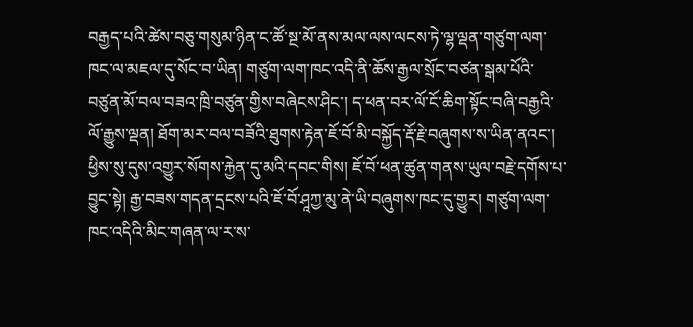བརྒྱད་པའི་ཚེས་བཅུ་གསུམ་ཉིན་ང་ཚོ་སྔ་མོ་ནས་མལ་ལས་ལངས་ཏེ་ལྷ་ལྡན་གཙུག་ལག་ཁང་ལ་མཇལ་དུ་སོང་བ་ཡིན། གཙུག་ལག་ཁང་འདི་ནི་ཆོས་རྒྱལ་སྲོང་བཙན་སྒམ་པོའི་བཙུན་མོ་བལ་བཟའ་ཁྲི་བཙུན་གྱིས་བཞེངས་ཤིང་། ད་ཕན་བར་ལོ་ངོ་ཆིག་སྟོང་བཞི་བརྒྱའི་ལོ་རྒྱུས་ལྡན། ཐོག་མར་བལ་བཟོའི་ཐུགས་རྟེན་ཇོ་བོ་མི་བསྐྱོད་རྡོ་རྗེ་བཞུགས་ས་ཡིན་ནའང་། ཕྱིས་སུ་དུས་འགྱུར་སོགས་རྐྱེན་དུ་མའི་དབང་གིས། ཇོ་བོ་ཕན་ཚུན་གནས་ཡུལ་བརྗེ་དགོས་པ་བྱུང་སྟེ། རྒྱ་བཟས་གདན་དྲངས་པའི་ཇོ་བོ་ཤཱཀྱ་མུ་ནེ་ཡི་བཞུགས་ཁང་དུ་གྱུར། གཙུག་ལག་ཁང་འདིའི་མིང་གཞན་ལ་ར་ས་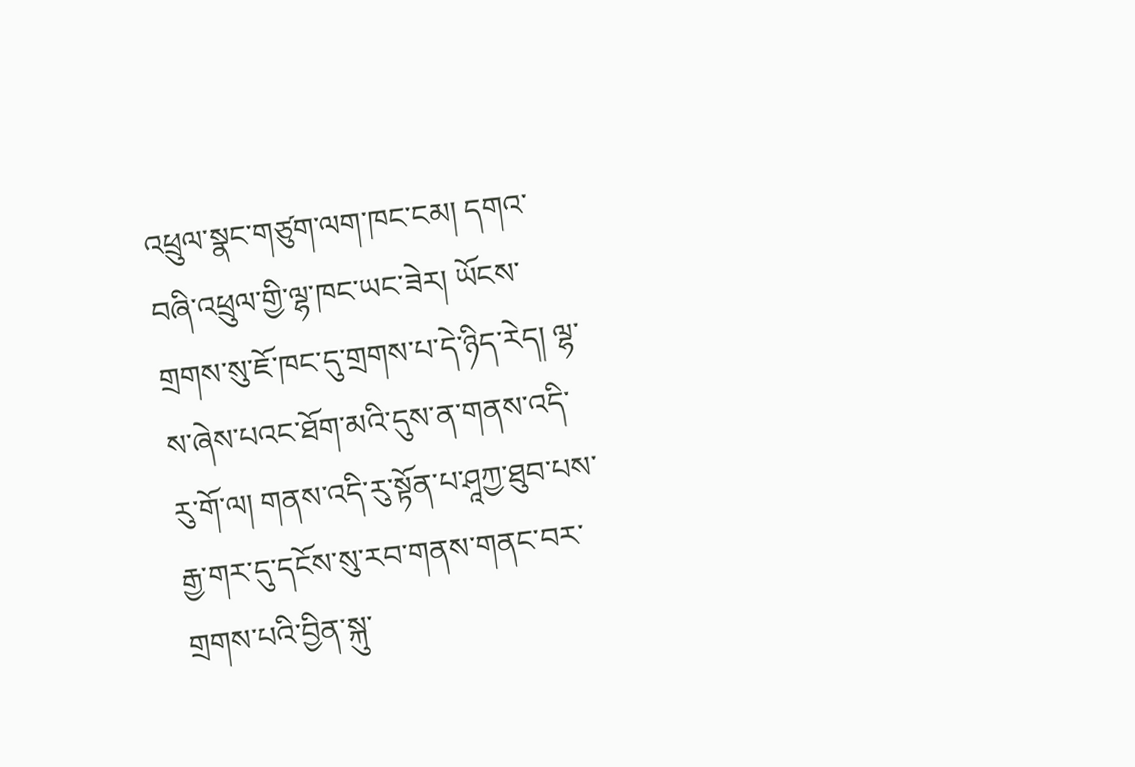འཕྲུལ་སྣང་གཙུག་ལག་ཁང་ངམ། དགའ་བཞི་འཕྲུལ་གྱི་ལྷ་ཁང་ཡང་ཟེར། ཡོངས་གྲགས་སུ་ཇོ་ཁང་དུ་གྲགས་པ་དེ་ཉིད་རེད། ལྷ་ས་ཞེས་པའང་ཐོག་མའི་དུས་ན་གནས་འདི་རུ་གོ་ལ། གནས་འདི་རུ་སྟོན་པ་ཤཱཀྱ་ཐུབ་པས་རྒྱ་གར་དུ་དངོས་སུ་རབ་གནས་གནང་བར་གྲགས་པའི་བྱིན་སྐུ་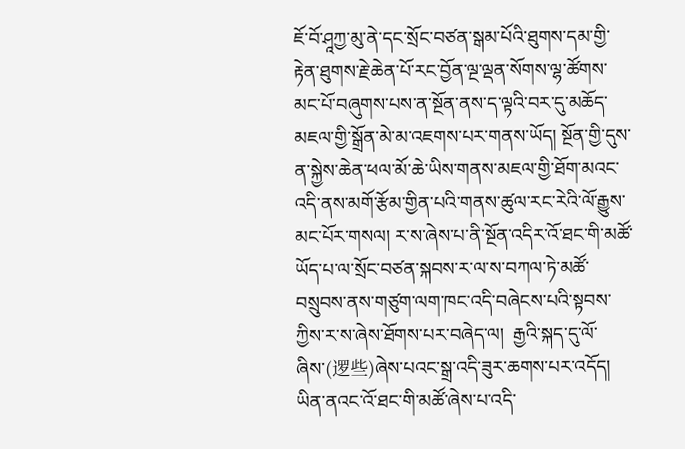ཇོ་བོ་ཤཱཀྱ་མུ་ནེ་དང་སྲོང་བཙན་སྒམ་པོའི་ཐུགས་དམ་གྱི་རྟེན་ཐུགས་རྗེ་ཆེན་པོ་རང་བྱོན་ལྔ་ལྡན་སོགས་ལྷ་ཚོགས་མང་པོ་བཞུགས་པས་ན་སྔོན་ནས་ད་ལྟའི་བར་དུ་མཆོད་མཇལ་གྱི་སྒྲོན་མེ་མ་འཇགས་པར་གནས་ཡོད། སྔོན་གྱི་དུས་ན་སྐྱེས་ཆེན་ཕལ་མོ་ཆེ་ཡིས་གནས་མཇལ་གྱི་ཐོག་མའང་འདི་ནས་མགོ་རྩོམ་གྱིན་པའི་གནས་ཚུལ་རང་རེའི་ལོ་རྒྱུས་མང་པོར་གསལ། ར་ས་ཞེས་པ་ནི་སྔོན་འདིར་འོ་ཐང་གི་མཚོ་ཡོད་པ་ལ་སྲོང་བཙན་སྐབས་ར་ལ་ས་བཀལ་ཏེ་མཚོ་བསྲུབས་ནས་གཙུག་ལག་ཁང་འདི་བཞེངས་པའི་སྟབས་ཀྱིས་ར་ས་ཞེས་ཐོགས་པར་བཞེད་ལ།  རྒྱའི་སྐད་དུ་ལོ་ཞིས་(逻些)ཞེས་པའང་སྒྲ་འདི་ཟུར་ཆགས་པར་འདོད། ཡིན་ནའང་འོ་ཐང་གི་མཚོ་ཞེས་པ་འདི་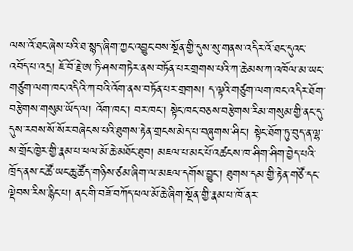ལས་འོ་ཐང་ཞེས་པའི་ཐ་སྙད་ཞིག་ཀྱང་འབྱུང་བས་སྔོན་གྱི་དུས་སུ་གནས་འདིར་འོ་ཐང་དུའང་འབོད་པ་འདྲ། ཇོ་བོ་རྗེ་ཨ་ཏི་ཤས་གཏེར་ནས་བཏོན་པར་གྲགས་པའི་ཀ་ཆེམས་ཀ་འཁོལ་མ་ཡང་གཙུག་ལག་ཁང་འདིའི་ཀ་བའི་འོག་ནས་བཏོན་པར་གྲགས། ད་ལྟའི་གཙུག་ལག་ཁང་འདིར་ཐོག་བརྩེགས་གསུམ་ཡོད་ལ། འོག་ཁང་། བར་ཁང་། སྟེང་ཁང་བཅས་བརྩེགས་རིམ་གསུམ་གྱི་ནང་དུ་དུས་རབས་སོ་སོར་བཞེངས་པའི་ཐུགས་རྟེན་གྲངས་མེད་པ་བཞུགས་ཤིང་། སྟེང་ཐོག་ཏུ་བུད་ན་ལྷ་ས་གྲོང་ཁྱེར་གྱི་རྣམ་པ་ཕལ་མོ་ཆེ་མཐོང་ཐུབ། མཇལ་པ་མང་པོ་འཚངས་ཁ་ཤིག་ཤིག་བྱེད་པའི་ཁྲོད་ནས་ང་ཚོ་ཡང་ཆུ་ཚོད་གཉིས་ཙམ་ཞིག་ལ་མཇལ་དགོས་བྱུང་། ཐུགས་དམ་གྱི་རྟེན་གཙོ་དང་ལྡེབས་རིས་རྙིང་པ། ནང་གི་བཟོ་བཀོད་ཕལ་མོ་ཆེ་ཞིག་སྔོན་གྱི་རྣམ་པ་ཁོ་ནར་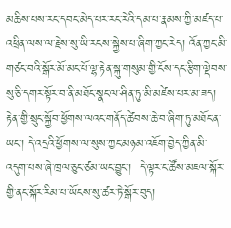མཆིས་པས་རང་དབང་མེད་པར་རང་རེའི་དམ་པ་རྣམས་ཀྱི་མཛད་པ་འཕྲིན་ལས་ལ་རྗེས་སུ་ཡི་རངས་སྐྱེས་པ་ཞིག་ཀྱང་རེད། འོན་ཀྱང་མི་གཙང་བའི་སྒོར་མོ་མང་པོ་ལྷ་རྟེན་སྐུ་གསུམ་གྱི་ངོས་དང་རྩིག་ལྡེབས་སུ་ཅི་དགར་སྟོར་བ་ནི་མཐོང་སྣང་ལ་ཤིན་ཏུ་མི་མཛེས་པར་མ་ཟད། རྟེན་གྱི་སྲུང་སྐྱོབ་ཕྱོགས་ལའང་གནོད་ཚེབས་ཆེ་བ་ཞིག་ཏུ་མཐོང་ན་ཡང་། དེ་འདྲའི་ཕྱོགས་ལ་སུས་ཀྱང་མཉམ་འཇོག་བྱེད་ཀྱིན་མི་འདུག་པས་ཞེ་ཁྲལ་ཅུང་ཙམ་ཡང་བྱུང་།  དེ་ལྟར་ང་ཚོས་མཇལ་སྐོར་གྱི་ནང་སྐོར་རིམ་པ་ཡོངས་སུ་ཚར་ཏེ་སྒོར་བུད།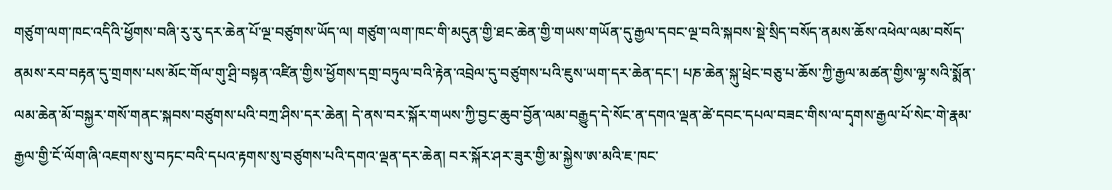གཙུག་ལག་ཁང་འདིའི་ཕྱོགས་བཞི་རུ་རུ་དར་ཆེན་པོ་ལྔ་བཙུགས་ཡོད་ལ། གཙུག་ལག་ཁང་གི་མདུན་གྱི་ཐང་ཆེན་གྱི་གཡས་གཡོན་དུ་རྒྱལ་དབང་ལྔ་བའི་སྐབས་སྡེ་སྲིད་བསོད་ནམས་ཆོས་འཕེལ་ལམ་བསོད་ནམས་རབ་བརྟན་དུ་གྲགས་པས་མོང་གོལ་གུ་ཤྲི་བསྟན་འཛིན་གྱིས་ཕྱོགས་དགྲ་བཏུལ་བའི་རྟེན་འབྲེལ་དུ་བཙུགས་པའི་ཇུས་ཡག་དར་ཆེན་དང་། པཎ་ཆེན་སྐུ་ཕྲེང་བཅུ་པ་ཆོས་ཀྱི་རྒྱལ་མཚན་གྱིས་ལྷ་སའི་སྨོན་ལམ་ཆེན་མོ་བསྐྱར་གསོ་གནང་སྐབས་བཙུགས་པའི་བཀྲ་ཤིས་དར་ཆེན། དེ་ནས་བར་སྐོར་གཡས་ཀྱི་བྱང་ཆུབ་བྱོན་ལམ་བརྒྱུད་དེ་སོང་ན་དགའ་ལྡན་ཚེ་དབང་དཔལ་བཟང་གིས་ལ་དྭགས་རྒྱལ་པོ་སེང་གེ་རྣམ་རྒྱལ་གྱི་ངོ་ལོག་ཞི་འཇགས་སུ་བཏང་བའི་དཔའ་རྟགས་སུ་བཙུགས་པའི་དགའ་ལྡན་དར་ཆེན། བར་སྐོར་ཤར་ཟུར་གྱི་མ་སྐྱེས་ཨ་མའི་ཇ་ཁང་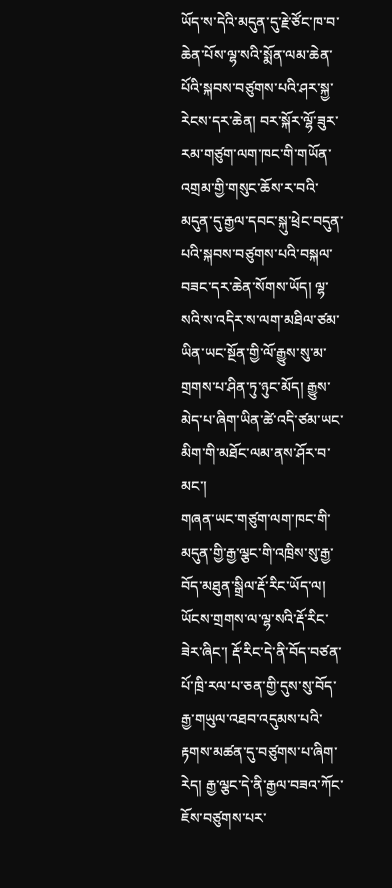ཡོད་ས་དེའི་མདུན་དུ་རྗེ་ཙོང་ཁ་བ་ཆེན་པོས་ལྷ་སའི་སྨོན་ལམ་ཆེན་པོའི་སྐབས་བཙུགས་པའི་ཤར་སྐྱ་རེངས་དར་ཆེན། བར་སྐོར་ལྷོ་ཟུར་རམ་གཙུག་ལག་ཁང་གི་གཡོན་འགྲམ་གྱི་གསུང་ཆོས་ར་བའི་མདུན་དུ་རྒྱལ་དབང་སྐུ་ཕྲེང་བདུན་པའི་སྐབས་བཙུགས་པའི་བསྐལ་བཟང་དར་ཆེན་སོགས་ཡོད། ལྷ་སའི་ས་འདིར་ས་ལག་མཐིལ་ཙམ་ཡིན་ཡང་སྔོན་གྱི་ལོ་རྒྱུས་སུ་མ་གྲགས་པ་ཤིན་ཏུ་ཉུང་མོད། རྒྱུས་མེད་པ་ཞིག་ཡིན་ཚེ་འདི་ཙམ་ཡང་མིག་གི་མཐོང་ལམ་ནས་ཤོར་བ་མང་།
གཞན་ཡང་གཙུག་ལག་ཁང་གི་མདུན་གྱི་རྒྱ་ལྕང་གི་འཁྲིས་སུ་རྒྱ་བོད་མཐུན་སྒྲིལ་རྡོ་རིང་ཡོད་ལ། ཡོངས་གྲགས་ལ་ལྷ་སའི་རྡོ་རིང་ཟེར་ཞིང་། རྡོ་རིང་དེ་ནི་བོད་བཙན་པོ་ཁྲི་རལ་པ་ཅན་གྱི་དུས་སུ་བོད་རྒྱ་གཡུལ་འཐབ་འདུམས་པའི་རྟགས་མཚན་དུ་བཙུགས་པ་ཞིག་རེད། རྒྱ་ལྕང་དེ་ནི་རྒྱལ་བཟའ་ཀོང་ཇོས་བཙུགས་པར་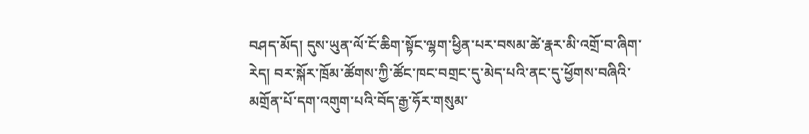བཤད་མོད། དུས་ཡུན་ལོ་ངོ་ཆིག་སྟོང་ལྷག་ཕྱིན་པར་བསམ་ཚེ་རྣར་མི་འགྲོ་བ་ཞིག་རེད། བར་སྐོར་ཁྲོམ་ཚོགས་ཀྱི་ཚོང་ཁང་བགྲང་དུ་མེད་པའི་ནང་དུ་ཕྱོགས་བཞིའི་མགྲོན་པོ་དག་འགུག་པའི་བོད་རྒྱ་ཧོར་གསུམ་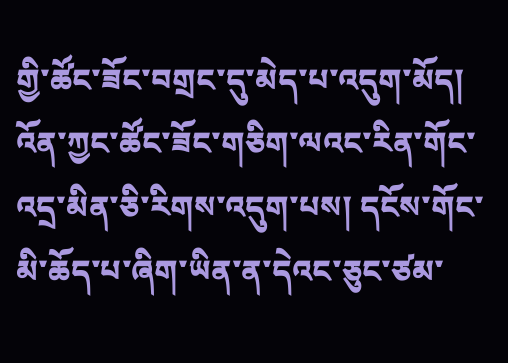གྱི་ཚོང་ཟོང་བགྲང་དུ་མེད་པ་འདུག་མོད། འོན་ཀྱང་ཚོང་ཟོང་གཅིག་ལའང་རིན་གོང་འདྲ་མིན་ཅི་རིགས་འདུག་པས། དངོས་གོང་མི་ཆོད་པ་ཞིག་ཡིན་ན་དེའང་ཅུང་ཙམ་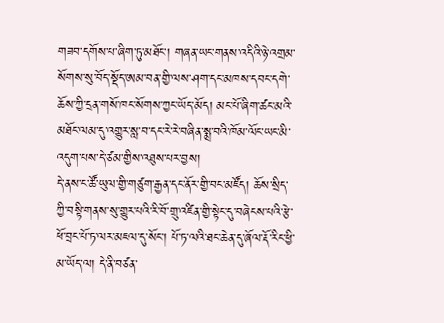གཟབ་དགོས་པ་ཞིག་ཏུ་མཐོང་། གཞན་ཡང་གནས་འདིའི་ཉེ་འགྲམ་སོགས་སུ་བོད་སྡོད་ཨམ་བན་གྱི་ལས་ཤག་དང་མཁས་དབང་དགེ་ཆོས་ཀྱི་དྲན་གསོ་ཁང་སོགས་ཀྱང་ཡོད་མོད། མང་པོ་ཞིག་ཚང་མའི་མཐོང་ལམ་དུ་འགྱུར་སླ་བ་དང་རེ་རེ་བཞིན་སྨྲ་བའི་ཁོམ་ལོང་ཡང་མི་འདུག་པས་དེ་ཙམ་གྱིས་འཐུས་པར་བྱས།
དེ་ནས་ང་ཚོ་ཡུལ་གྱི་གཙུག་རྒྱན་དང་ནོར་གྱི་བང་མཛོད། ཆོས་སྲིད་ཀྱི་བསྟི་གནས་སུ་གྱུར་པའི་རི་བོ་གྲུ་འཛིན་གྱི་སྟེང་དུ་བཞེངས་པའི་རྩེ་ཕོ་བྲང་པོ་ཏ་ལར་མཇལ་དུ་སོང་། པོ་ཏ་ལའི་ཐང་ཆེན་དུ་ཞོལ་རྡོ་རིང་ཕྱི་མ་ཡོད་ལ། དེ་ནི་བཙན་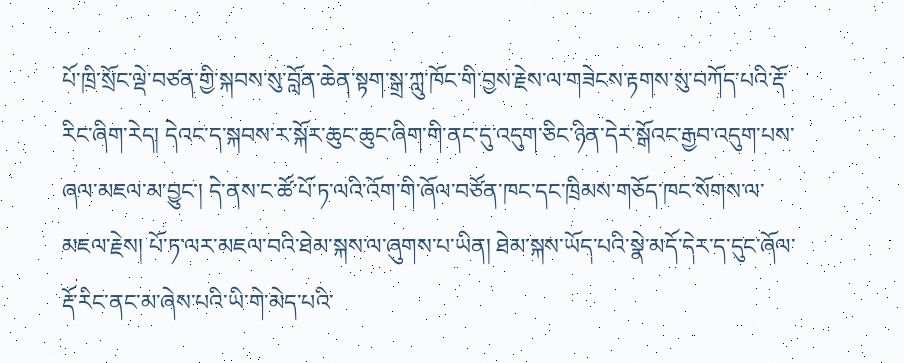པོ་ཁྲི་སྲོང་ལྡེ་བཙན་གྱི་སྐབས་སུ་བློན་ཆེན་སྟག་སྒྲ་ཀླུ་ཁོང་གི་བྱས་རྗེས་ལ་གཟེངས་རྟགས་སུ་བཀོད་པའི་རྡོ་རིང་ཞིག་རེད། དེའང་ད་སྐབས་ར་སྐོར་ཆུང་ཆུང་ཞིག་གི་ནང་དུ་འདུག་ཅིང་ཉིན་དེར་སྒོའང་རྒྱབ་འདུག་པས་ཞལ་མཇལ་མ་བྱུང་། དེ་ནས་ང་ཚོ་པོ་ཏ་ལའི་འོག་གི་ཞོལ་བཙོན་ཁང་དང་ཁྲིམས་གཅོད་ཁང་སོགས་ལ་མཇལ་རྗེས། པོ་ཏ་ལར་མཇལ་བའི་ཐེམ་སྐས་ལ་ཞུགས་པ་ཡིན། ཐེམ་སྐས་ཡོད་པའི་སྣེ་མདོ་དེར་ད་དུང་ཞོལ་རྡོ་རིང་ནང་མ་ཞེས་པའི་ཡི་གེ་མེད་པའི་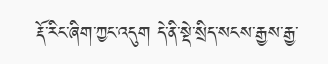རྡོ་རིང་ཞིག་ཀྱང་འདུག དེ་ནི་སྡེ་སྲིད་སངས་རྒྱས་རྒྱ་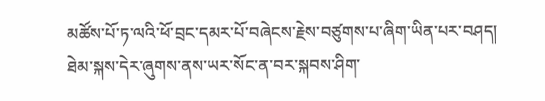མཚོས་པོ་ཏ་ལའི་ཕོ་བྲང་དམར་པོ་བཞེངས་རྗེས་བཙུགས་པ་ཞིག་ཡིན་པར་བཤད། ཐེམ་སྐས་དེར་ཞུགས་ནས་ཡར་སོང་ན་བར་སྐབས་ཤིག་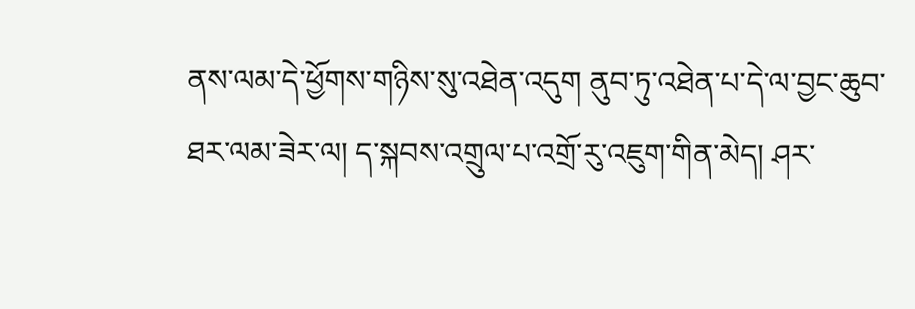ནས་ལམ་དེ་ཕྱོགས་གཉིས་སུ་འཐེན་འདུག ནུབ་ཏུ་འཐེན་པ་དེ་ལ་བྱང་ཆུབ་ཐར་ལམ་ཟེར་ལ། ད་སྐབས་འགྲུལ་པ་འགྲོ་རུ་འཇུག་གིན་མེད། ཤར་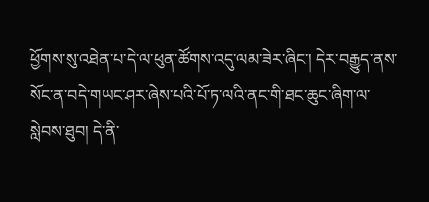ཕྱོགས་སུ་འཐེན་པ་དེ་ལ་ཕུན་ཚོགས་འདུ་ལམ་ཟེར་ཞིང་། དེར་བརྒྱུད་ནས་སོང་ན་བདེ་གཡང་ཤར་ཞེས་པའི་པོ་ཏ་ལའི་ནང་གི་ཐང་ཆུང་ཞིག་ལ་སླེབས་ཐུབ། དེ་ནི་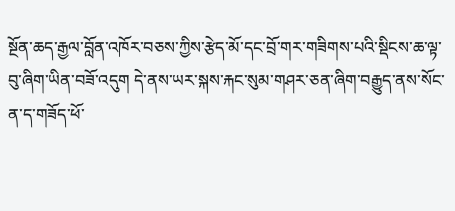སྔོན་ཆད་རྒྱལ་བློན་འཁོར་བཅས་ཀྱིས་རྩེད་མོ་དང་བྲོ་གར་གཟིགས་པའི་སྡིངས་ཆ་ལྟ་བུ་ཞིག་ཡིན་བཟོ་འདུག དེ་ནས་ཡར་སྐས་རྐང་སུམ་གཤར་ཅན་ཞིག་བརྒྱུད་ནས་སོང་ན་ད་གཟོད་ཕོ་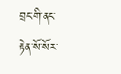བྲང་གི་ནང་རྟེན་སོ་སོར་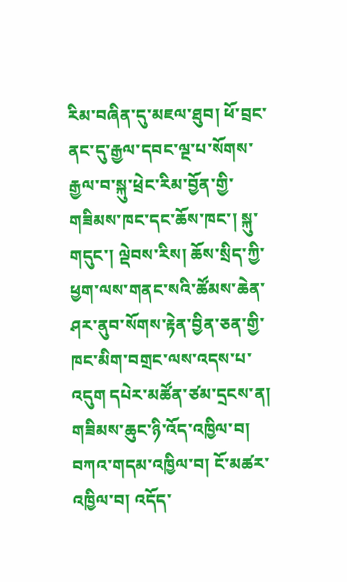རིམ་བཞིན་དུ་མཇལ་ཐུབ། ཕོ་བྲང་ནང་དུ་རྒྱལ་དབང་ལྔ་པ་སོགས་རྒྱལ་བ་སྐུ་ཕྲེང་རིམ་བྱོན་གྱི་གཟིམས་ཁང་དང་ཆོས་ཁང་། སྐུ་གདུང་། ལྡེབས་རིས། ཆོས་སྲིད་ཀྱི་ཕྱག་ལས་གནང་སའི་ཚོམས་ཆེན་ཤར་ནུབ་སོགས་རྟེན་བྱིན་ཅན་གྱི་ཁང་མིག་བགྲང་ལས་འདས་པ་འདུག དཔེར་མཚོན་ཙམ་དྲངས་ན། གཟིམས་ཆུང་ཉི་འོད་འཁྱིལ་བ། བཀའ་གདམ་འཁྱིལ་བ། ངོ་མཚར་འཁྱིལ་བ། འདོད་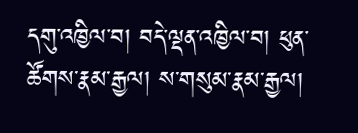དགུ་འཁྱིལ་བ། བདེ་ལྡན་འཁྱིལ་བ། ཕུན་ཚོགས་རྣམ་རྒྱལ། ས་གསུམ་རྣམ་རྒྱལ།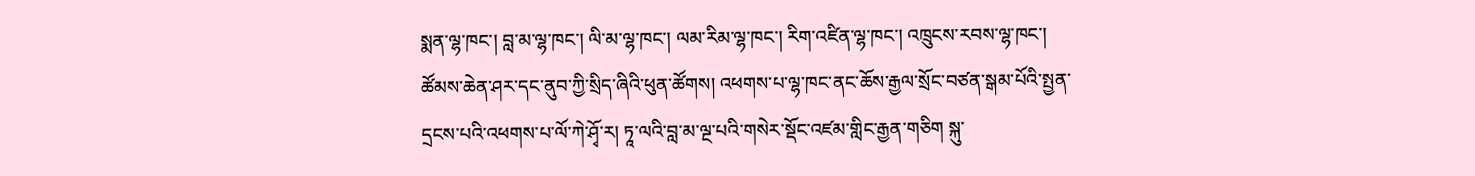སྨན་ལྷ་ཁང་། བླ་མ་ལྷ་ཁང་། ལི་མ་ལྷ་ཁང་། ལམ་རིམ་ལྷ་ཁང་། རིག་འཛིན་ལྷ་ཁང་། འཁྲུངས་རབས་ལྷ་ཁང་། ཚོམས་ཆེན་ཤར་དང་ནུབ་ཀྱི་སྲིད་ཞིའི་ཕུན་ཚོགས། འཕགས་པ་ལྷ་ཁང་ནང་ཆོས་རྒྱལ་སྲོང་བཙན་སྒམ་པོའི་སྤྱན་དྲངས་པའི་འཕགས་པ་ལོ་ཀེ་ཤྭོ་ར། ཏཱ་ལའི་བླ་མ་ལྔ་པའི་གསེར་སྡོང་འཛམ་གླིང་རྒྱན་གཅིག སྐུ་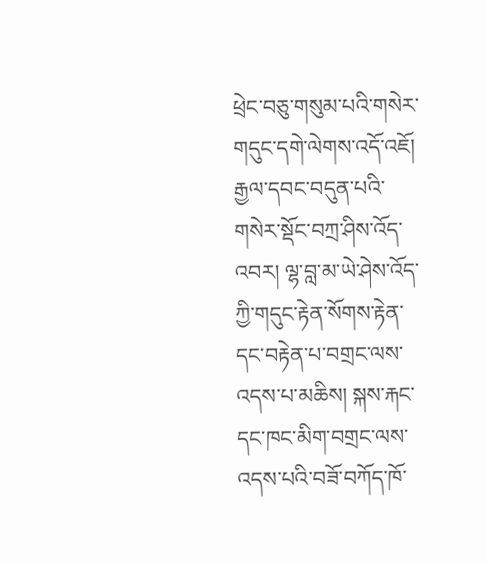ཕྲེང་བཅུ་གསུམ་པའི་གསེར་གདུང་དགེ་ལེགས་འདོ་འཇོ། རྒྱལ་དབང་བདུན་པའི་གསེར་སྡོང་བཀྲ་ཤིས་འོད་འབར། ལྷ་བླ་མ་ཡེ་ཤེས་འོད་ཀྱི་གདུང་རྟེན་སོགས་རྟེན་དང་བརྟེན་པ་བགྲང་ལས་འདས་པ་མཆིས། སྐས་རྐང་དང་ཁང་མིག་བགྲང་ལས་འདས་པའི་བཟོ་བཀོད་ཁོ་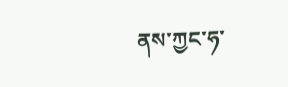ནས་ཀྱང་ཧ་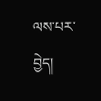ལས་པར་བྱེད།